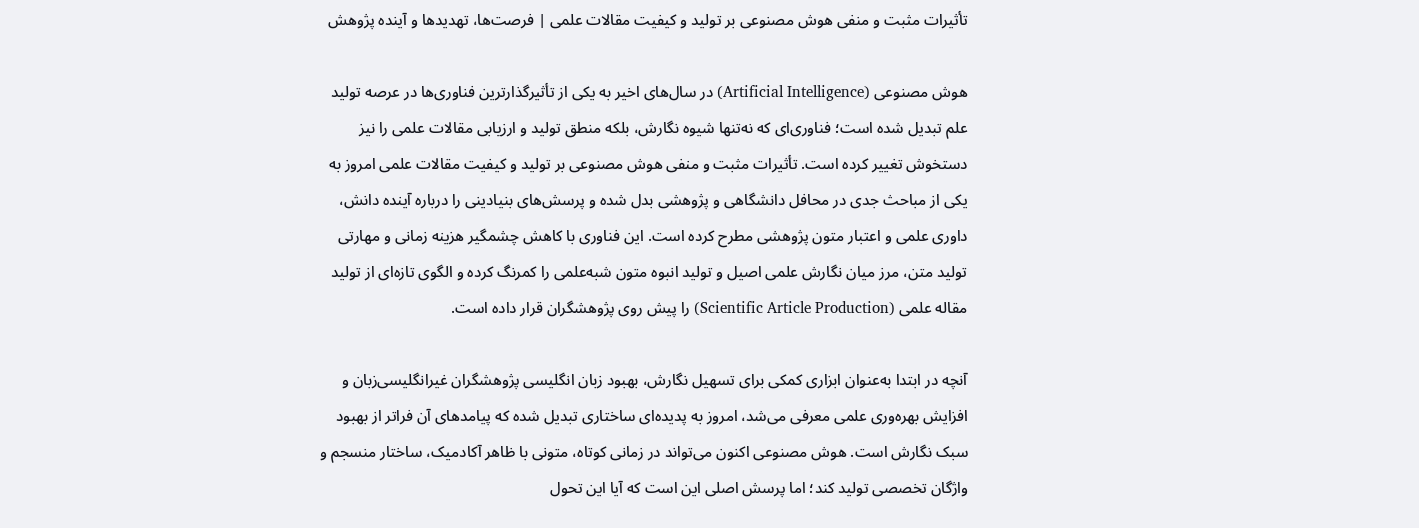تأثیرات مثبت و منفی هوش مصنوعی بر تولید و کیفیت مقالات علمی | فرصت‌ها، تهدیدها و آینده پژوهش

هوش مصنوعی (Artificial Intelligence) در سال‌های اخیر به یکی از تأثیرگذارترین فناوری‌ها در عرصه تولید علم تبدیل شده است؛ فناوری‌ای که نه‌تنها شیوه نگارش، بلکه منطق تولید و ارزیابی مقالات علمی را نیز دستخوش تغییر کرده است. تأثیرات مثبت و منفی هوش مصنوعی بر تولید و کیفیت مقالات علمی امروز به یکی از مباحث جدی در محافل دانشگاهی و پژوهشی بدل شده و پرسش‌های بنیادینی را درباره آینده دانش، داوری علمی و اعتبار متون پژوهشی مطرح کرده است. این فناوری با کاهش چشمگیر هزینه زمانی و مهارتی تولید متن، مرز میان نگارش علمی اصیل و تولید انبوه متون شبه‌علمی را کمرنگ کرده و الگوی تازه‌ای از تولید مقاله علمی (Scientific Article Production) را پیش روی پژوهشگران قرار داده است.

آنچه در ابتدا به‌عنوان ابزاری کمکی برای تسهیل نگارش، بهبود زبان انگلیسی پژوهشگران غیرانگلیسی‌زبان و افزایش بهره‌وری علمی معرفی می‌شد، امروز به پدیده‌ای ساختاری تبدیل شده که پیامدهای آن فراتر از بهبود سبک نگارش است. هوش مصنوعی اکنون می‌تواند در زمانی کوتاه، متونی با ظاهر آکادمیک، ساختار منسجم و واژگان تخصصی تولید کند؛ اما پرسش اصلی این است که آیا این تحول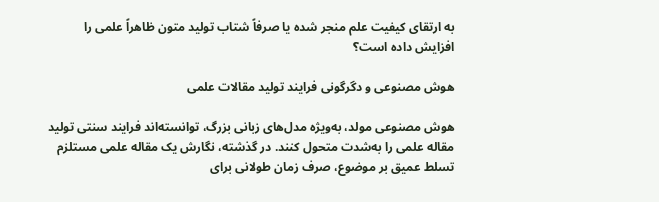به ارتقای کیفیت علم منجر شده یا صرفاً شتاب تولید متون ظاهراً علمی را افزایش داده است؟

هوش مصنوعی و دگرگونی فرایند تولید مقالات علمی

هوش مصنوعی مولد، به‌ویژه مدل‌های زبانی بزرگ، توانسته‌اند فرایند سنتی تولید مقاله علمی را به‌شدت متحول کنند. در گذشته، نگارش یک مقاله علمی مستلزم تسلط عمیق بر موضوع، صرف زمان طولانی برای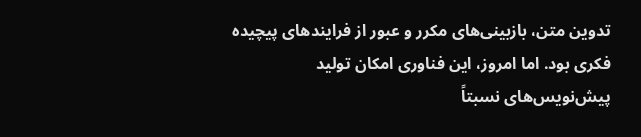تدوین متن، بازبینی‌های مکرر و عبور از فرایندهای پیچیده فکری بود. اما امروز، این فناوری امکان تولید پیش‌نویس‌های نسبتاً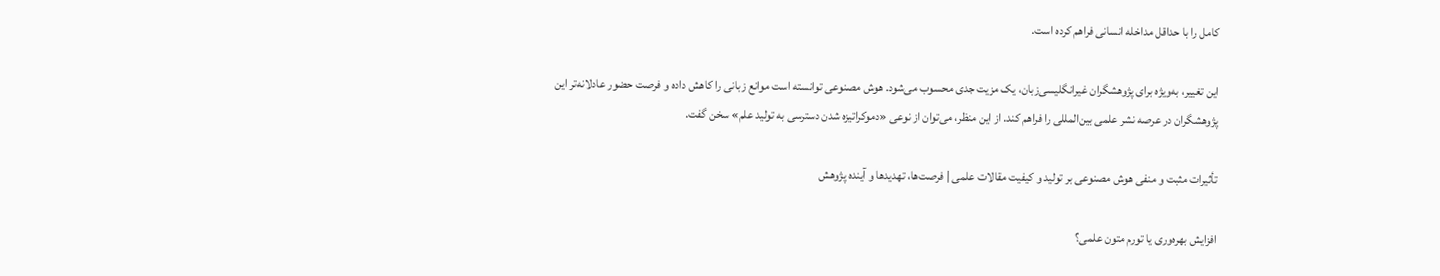کامل را با حداقل مداخله انسانی فراهم کرده است.

این تغییر، به‌ویژه برای پژوهشگران غیرانگلیسی‌زبان، یک مزیت جدی محسوب می‌شود. هوش مصنوعی توانسته است موانع زبانی را کاهش داده و فرصت حضور عادلانه‌تر این پژوهشگران در عرصه نشر علمی بین‌المللی را فراهم کند. از این منظر، می‌توان از نوعی «دموکراتیزه شدن دسترسی به تولید علم» سخن گفت.

تأثیرات مثبت و منفی هوش مصنوعی بر تولید و کیفیت مقالات علمی | فرصت‌ها، تهدیدها و آینده پژوهش

افزایش بهره‌وری یا تورم متون علمی؟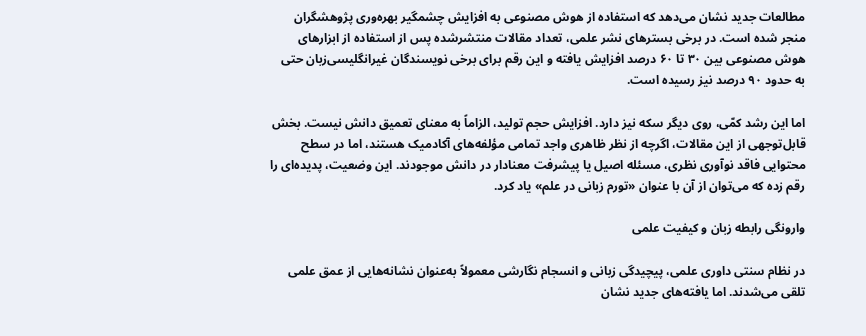مطالعات جدید نشان می‌دهد که استفاده از هوش مصنوعی به افزایش چشمگیر بهره‌وری پژوهشگران منجر شده است. در برخی بسترهای نشر علمی، تعداد مقالات منتشرشده پس از استفاده از ابزارهای هوش مصنوعی بین ۳۰ تا ۶۰ درصد افزایش یافته و این رقم برای برخی نویسندگان غیرانگلیسی‌زبان حتی به حدود ۹۰ درصد نیز رسیده است.

اما این رشد کمّی، روی دیگر سکه نیز دارد. افزایش حجم تولید، الزاماً به معنای تعمیق دانش نیست. بخش قابل‌توجهی از این مقالات، اگرچه از نظر ظاهری واجد تمامی مؤلفه‌های آکادمیک هستند، اما در سطح محتوایی فاقد نوآوری نظری، مسئله اصیل یا پیشرفت معنادار در دانش موجودند. این وضعیت، پدیده‌ای را رقم زده که می‌توان از آن با عنوان «تورم زبانی در علم» یاد کرد.

وارونگی رابطه زبان و کیفیت علمی

در نظام سنتی داوری علمی، پیچیدگی زبانی و انسجام نگارشی معمولاً به‌عنوان نشانه‌هایی از عمق علمی تلقی می‌شدند. اما یافته‌های جدید نشان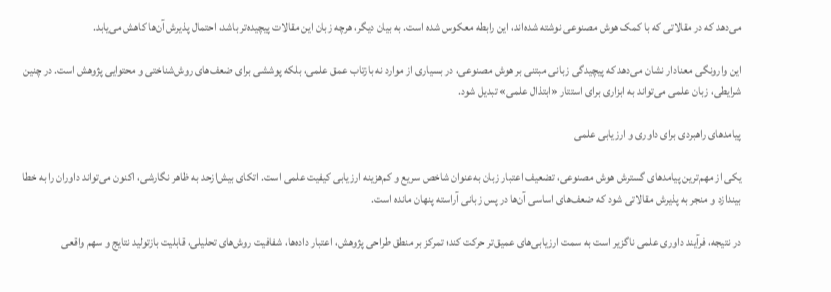می‌دهد که در مقالاتی که با کمک هوش مصنوعی نوشته شده‌اند، این رابطه معکوس شده است. به بیان دیگر، هرچه زبان این مقالات پیچیده‌تر باشد، احتمال پذیرش آن‌ها کاهش می‌یابد.

این وارونگی معنادار نشان می‌دهد که پیچیدگی زبانی مبتنی بر هوش مصنوعی، در بسیاری از موارد نه بازتاب عمق علمی، بلکه پوششی برای ضعف‌های روش‌شناختی و محتوایی پژوهش است. در چنین شرایطی، زبان علمی می‌تواند به ابزاری برای استتار «ابتذال علمی» تبدیل شود.

پیامدهای راهبردی برای داوری و ارزیابی علمی

یکی از مهم‌ترین پیامدهای گسترش هوش مصنوعی، تضعیف اعتبار زبان به‌عنوان شاخص سریع و کم‌هزینه ارزیابی کیفیت علمی است. اتکای بیش‌ازحد به ظاهر نگارشی، اکنون می‌تواند داوران را به خطا بیندازد و منجر به پذیرش مقالاتی شود که ضعف‌های اساسی آن‌ها در پس زبانی آراسته پنهان مانده است.

در نتیجه، فرآیند داوری علمی ناگزیر است به سمت ارزیابی‌های عمیق‌تر حرکت کند؛ تمرکز بر منطق طراحی پژوهش، اعتبار داده‌ها، شفافیت روش‌های تحلیلی، قابلیت بازتولید نتایج و سهم واقعی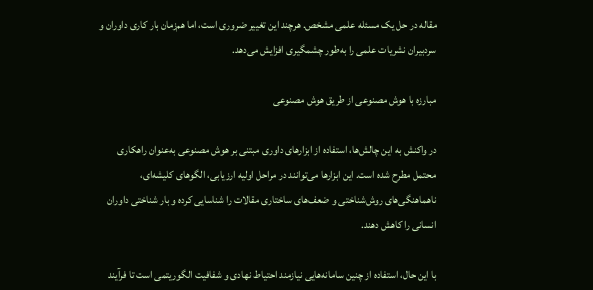مقاله در حل یک مسئله علمی مشخص. هرچند این تغییر ضروری است، اما هم‌زمان بار کاری داوران و سردبیران نشریات علمی را به‌طور چشمگیری افزایش می‌دهد.

مبارزه با هوش مصنوعی از طریق هوش مصنوعی

در واکنش به این چالش‌ها، استفاده از ابزارهای داوری مبتنی بر هوش مصنوعی به‌عنوان راهکاری محتمل مطرح شده است. این ابزارها می‌توانند در مراحل اولیه ارزیابی، الگوهای کلیشه‌ای، ناهماهنگی‌های روش‌شناختی و ضعف‌های ساختاری مقالات را شناسایی کرده و بار شناختی داوران انسانی را کاهش دهند.

با این حال، استفاده از چنین سامانه‌هایی نیازمند احتیاط نهادی و شفافیت الگوریتمی است تا فرآیند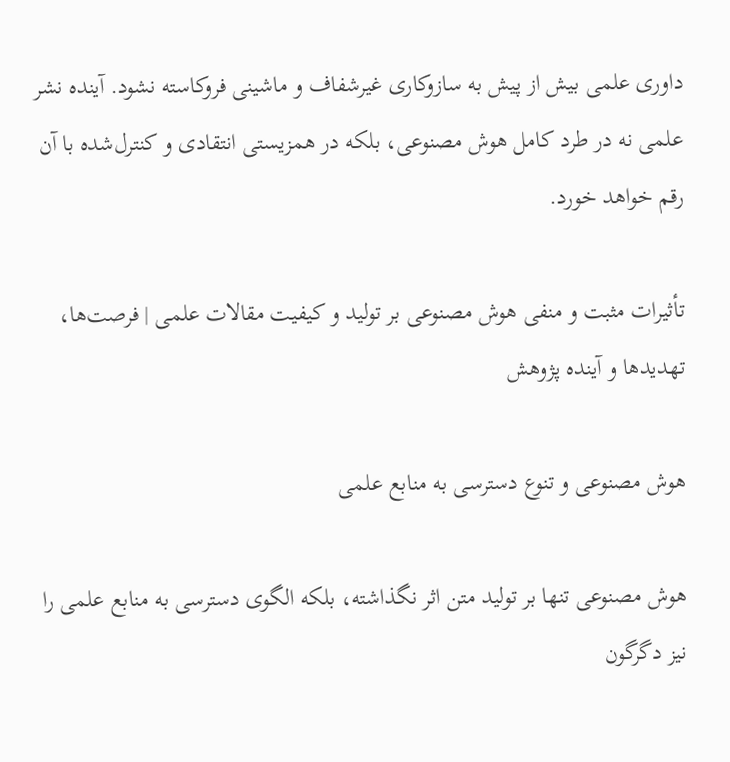داوری علمی بیش از پیش به سازوکاری غیرشفاف و ماشینی فروکاسته نشود. آینده نشر علمی نه در طرد کامل هوش مصنوعی، بلکه در همزیستی انتقادی و کنترل‌شده با آن رقم خواهد خورد.

تأثیرات مثبت و منفی هوش مصنوعی بر تولید و کیفیت مقالات علمی | فرصت‌ها، تهدیدها و آینده پژوهش

هوش مصنوعی و تنوع دسترسی به منابع علمی

هوش مصنوعی تنها بر تولید متن اثر نگذاشته، بلکه الگوی دسترسی به منابع علمی را نیز دگرگون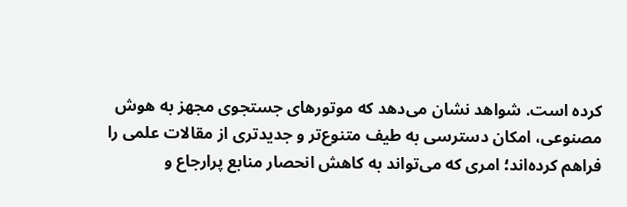کرده است. شواهد نشان می‌دهد که موتورهای جستجوی مجهز به هوش مصنوعی، امکان دسترسی به طیف متنوع‌تر و جدیدتری از مقالات علمی را فراهم کرده‌اند؛ امری که می‌تواند به کاهش انحصار منابع پرارجاع و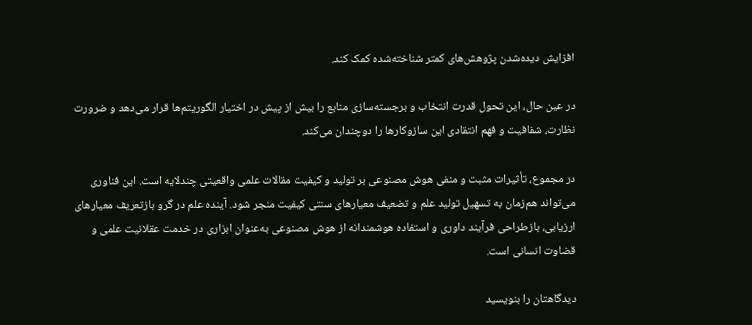افزایش دیده‌شدن پژوهش‌های کمتر شناخته‌شده کمک کند.

در عین حال، این تحول قدرت انتخاب و برجسته‌سازی منابع را بیش از پیش در اختیار الگوریتم‌ها قرار می‌دهد و ضرورت نظارت، شفافیت و فهم انتقادی این سازوکارها را دوچندان می‌کند.

در مجموع، تأثیرات مثبت و منفی هوش مصنوعی بر تولید و کیفیت مقالات علمی واقعیتی چندلایه است. این فناوری می‌تواند هم‌زمان به تسهیل تولید علم و تضعیف معیارهای سنتی کیفیت منجر شود. آینده علم در گرو بازتعریف معیارهای ارزیابی، بازطراحی فرآیند داوری و استفاده هوشمندانه از هوش مصنوعی به‌عنوان ابزاری در خدمت عقلانیت علمی و قضاوت انسانی است.

دیدگاهتان را بنویسید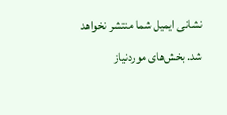نشانی ایمیل شما منتشر نخواهد شد. بخش‌های موردنیاز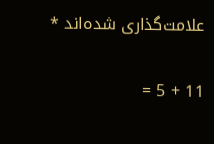علامت‌گذاری شده‌اند *

11 + 5 =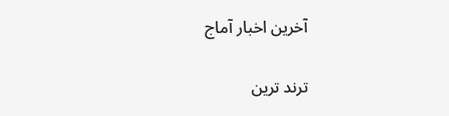آخرین اخبار آماج

ترند ترین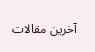آخرین مقالات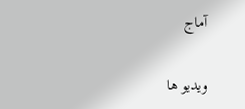آماج

ویدیو ها